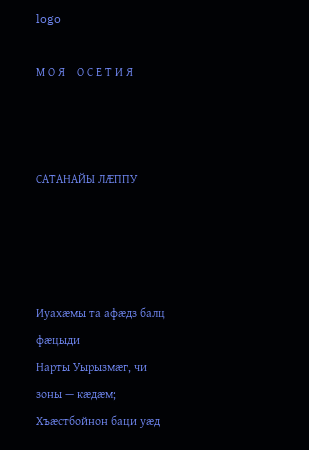logo

М О Я    О С Е Т И Я



САТАНАЙЫ ЛÆППУ




Иуахæмы та афæдз балц фæцыди
Нарты Уырызмæг, чи зоны — кæдæм;
Хъæстбойнон баци уæд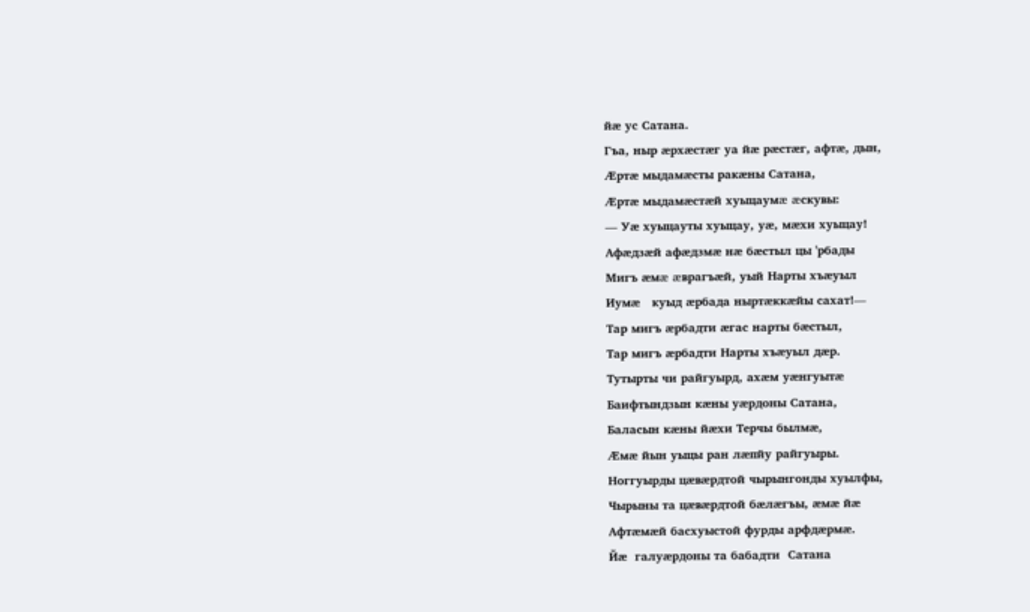йæ ус Сатана.
Гъа, ныр æрхæстæг уа йæ рæстæг, афтæ, дын,
Æртæ мыдамæсты ракæны Сатана,
Æртæ мыдамæстæй хуыцаумæ æскувы:
— Уæ хуыцауты хуыцау, уæ, мæхи хуыцау!
Афæдзæй афæдзмæ нæ бæстыл цы 'рбады
Мигъ æмæ æврагъæй, уый Нарты хъæуыл
Иумæ   куыд æрбада ныртæккæйы сахат!—
Тар мигъ æрбадти æгас нарты бæстыл,
Тар мигъ æрбадти Нарты хъæуыл дæр.
Тутырты чи райгуырд, ахæм уæнгуытæ
Баифтындзын кæны уæрдоны Сатана,
Баласын кæны йæхи Терчы былмæ,
Æмæ йын уыцы ран лæпйу райгуыры.
Ноггуырды цæвæрдтой чырынгонды хуылфы,
Чырыны та цæвæрдтой бæлæгъы, æмæ йæ
Афтæмæй басхуыстой фурды арфдæрмæ.
Йæ  галуæрдоны та бабадти  Сатана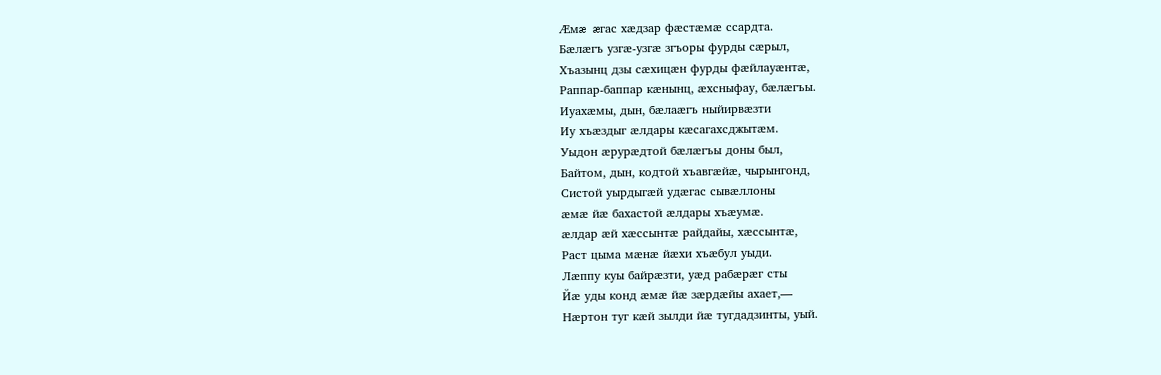Æмæ æгас хæдзар фæстæмæ ссардта.
Бæлæгъ узгæ-узгæ згъоры фурды сæрыл,
Хъазынц дзы сæхицæн фурды фæйлауæнтæ,
Раппар-баппар кæнынц, æхсныфау, бæлæгъы.
Иуахæмы, дын, бæлаæгъ ныйирвæзти
Иу хъæздыг æлдары кæсагахсджытæм.
Уыдон æрурæдтой бæлæгъы доны был,
Байтом, дын, кодтой хъавгæйæ, чырынгонд,
Систой уырдыгæй удæгас сывæллоны
æмæ йæ бахастой æлдары хъæумæ.
æлдар æй хæссынтæ райдайы, хæссынтæ,
Раст цыма мæнæ йæхи хъæбул уыди.
Лæппу куы байрæзти, уæд рабæрæг сты
Йæ уды конд æмæ йæ зæрдæйы ахает,—
Нæртон туг кæй зылди йæ тугдадзинты, уый.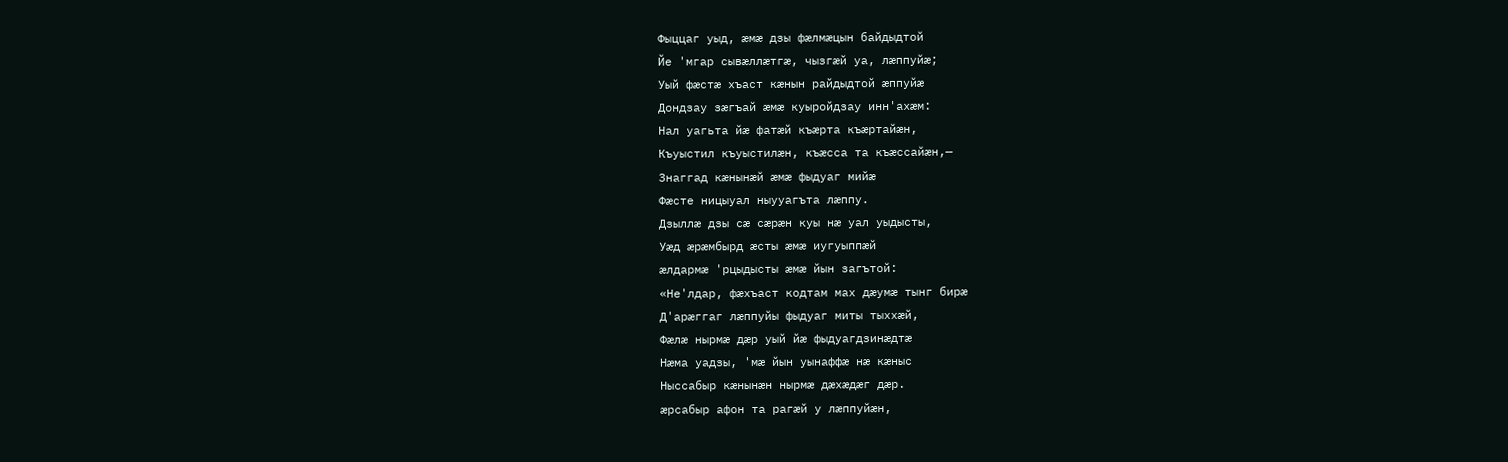Фыццаг уыд, æмæ дзы фæлмæцын байдыдтой
Йе 'мгар сывæллæтгæ, чызгæй уа, лæппуйæ;
Уый фæстæ хъаст кæнын райдыдтой æппуйæ
Дондзау зæгъай æмæ куыройдзау инн'ахæм:
Нал уагьта йæ фатæй къæрта къæртайæн,
Къуыстил къуыстилæн, къæсса та къæссайæн,—
Знаггад кæнынæй æмæ фыдуаг мийæ
Фæсте ницыуал ныууагъта лæппу.
Дзыллæ дзы сæ сæрæн куы нæ уал уыдысты,
Уæд æрæмбырд æсты æмæ иугуыппæй
æлдармæ 'рцыдысты æмæ йын загътой:
«Не'лдар, фæхъаст кодтам мах дæумæ тынг бирæ
Д'арæггаг лæппуйы фыдуаг миты тыххæй,
Фæлæ нырмæ дæр уый йæ фыдуагдзинæдтæ
Нæма уадзы, 'мæ йын уынаффæ нæ кæныс
Ныссабыр кæнынæн нырмæ дæхæдæг дæр.
æрсабыр афон та рагæй у лæппуйæн,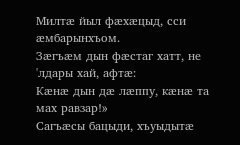Милтæ йыл фæхæцыд, сси æмбарынхъом.
Зæгъæм дын фæстаг хатт, не 'лдары хай, афтæ:
Кæнæ дын дæ лæппу, кæнæ та мах равзар!»
Сагъæсы бацыди, хъуыдытæ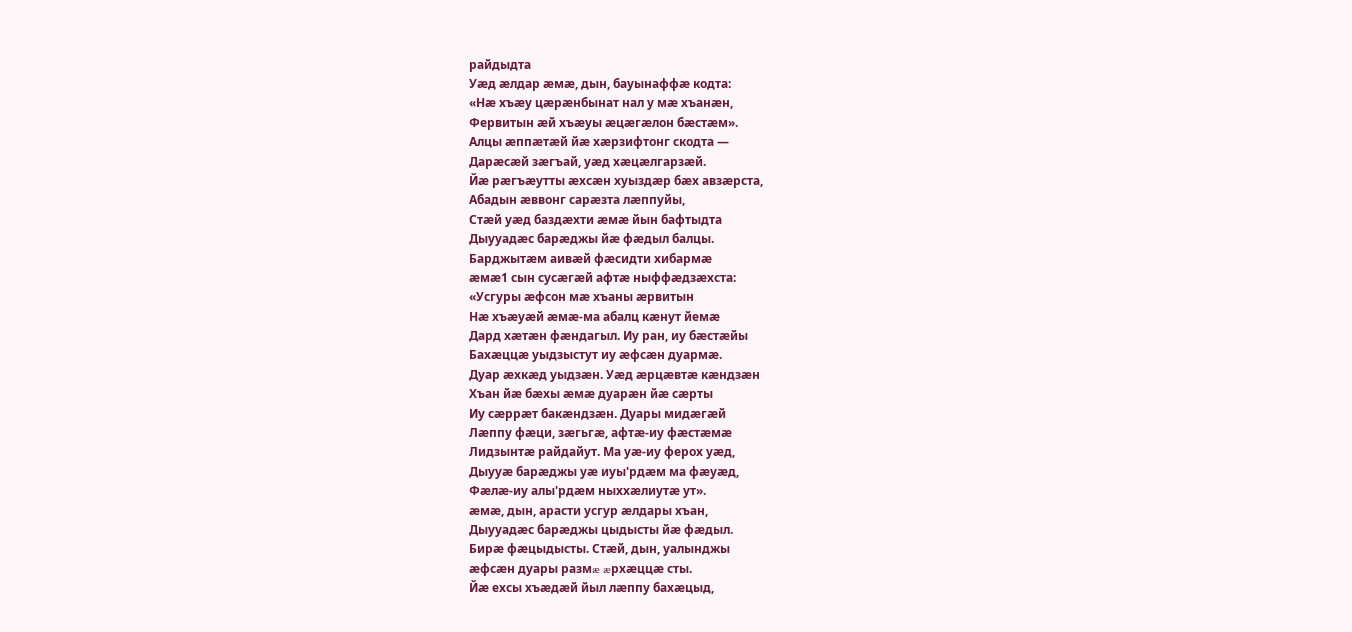райдыдта
Уæд æлдар æмæ, дын, бауынаффæ кодта:
«Нæ хъæу цæрæнбынат нал у мæ хъанæн,
Фервитын æй хъæуы æцæгæлон бæстæм».
Алцы æппæтæй йæ хæрзифтонг скодта —
Дарæсæй зæгъай, уæд хæцæлгарзæй.
Йæ рæгъæутты æхсæн хуыздæр бæх авзæрста,
Абадын æввонг сарæзта лæппуйы,
Стæй уæд баздæхти æмæ йын бафтыдта
Дыууадæс барæджы йæ фæдыл балцы.
Барджытæм аивæй фæсидти хибармæ
æмæ1 сын сусæгæй афтæ ныффæдзæхста:
«Усгуры æфсон мæ хъаны æрвитын
Нæ хъæуæй æмæ-ма абалц кæнут йемæ
Дард хæтæн фæндагыл. Иу ран, иу бæстæйы
Бахæццæ уыдзыстут иу æфсæн дуармæ.
Дуар æхкæд уыдзæн. Уæд æрцæвтæ кæндзæн
Хъан йæ бæхы æмæ дуарæн йæ сæрты
Иу сæррæт бакæндзæн. Дуары мидæгæй
Лæппу фæци, зæгьгæ, афтæ-иу фæстæмæ
Лидзынтæ райдайут. Ма уæ-иу ферох уæд,
Дыууæ барæджы уæ иуы'рдæм ма фæуæд,
Фæлæ-иу алы'рдæм ныххæлиутæ ут».
æмæ, дын, арасти усгур æлдары хъан,
Дыууадæс барæджы цыдысты йæ фæдыл.
Бирæ фæцыдысты. Стæй, дын, уалынджы
æфсæн дуары размæ æрхæццæ сты.
Йæ ехсы хъæдæй йыл лæппу бахæцыд,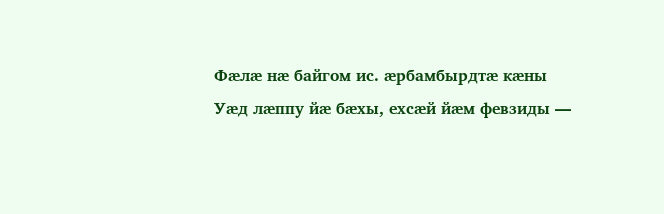Фæлæ нæ байгом ис. æрбамбырдтæ кæны
Уæд лæппу йæ бæхы, ехсæй йæм февзиды —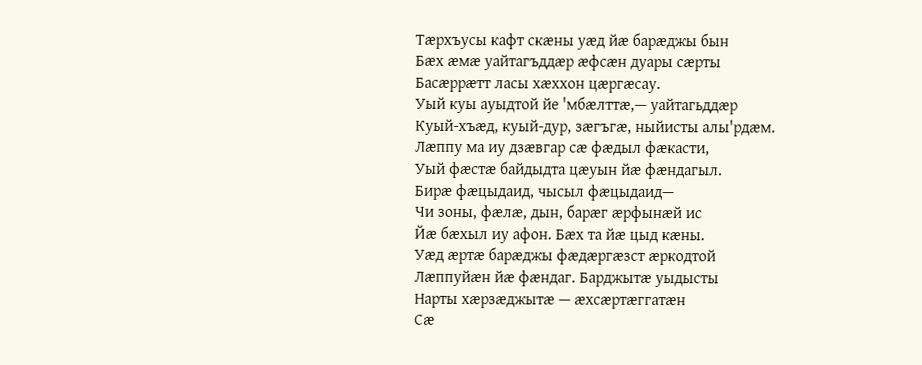Тæрхъусы кафт скæны уæд йæ барæджы бын
Бæх æмæ уайтагъддæр æфсæн дуары сæрты
Басæррæтт ласы хæххон цæргæсау.
Уый куы ауыдтой йе 'мбæлттæ,— уайтагьддæр
Куый-хъæд, куый-дур, зæгъгæ, ныйисты алы'рдæм.
Лæппу ма иу дзæвгар сæ фæдыл фæкасти,
Уый фæстæ байдыдта цæуын йæ фæндагыл.
Бирæ фæцыдаид, чысыл фæцыдаид—
Чи зоны, фæлæ, дын, барæг æрфынæй ис
Йæ бæхыл иу афон. Бæх та йæ цыд кæны.
Уæд æртæ барæджы фæдæргæзст æркодтой
Лæппуйæн йæ фæндаг. Барджытæ уыдысты
Нарты хæрзæджытæ — æхсæртæггатæн
Сæ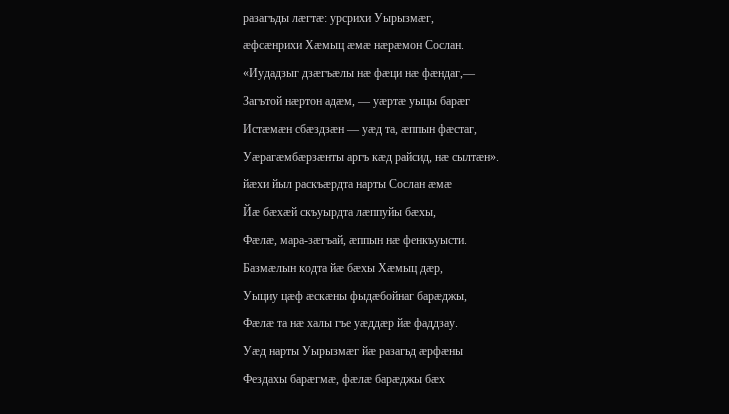разагъды лæгтæ: урсрихи Уырызмæг,
æфсæнрихи Хæмыц æмæ нæрæмон Сослан.
«Иудадзыг дзæгъæлы нæ фæци нæ фæндаг,—
Загътой нæртон адæм, — уæртæ уыцы барæг
Истæмæн сбæздзæн — уæд та, æппын фæстаг,
Уæрагæмбæрзæнты аргъ кæд райсид, нæ сылтæн».
йæхи йыл раскъæрдта нарты Сослан æмæ
Йæ бæхæй скъуырдта лæппуйы бæхы,
Фæлæ, мара-зæгъай, æппын нæ фенкъуысти.
Базмæлын кодта йæ бæхы Хæмыц дæр,
Уыциу цæф æскæны фыдæбойнаг барæджы,
Фæлæ та нæ халы гъе уæддæр йæ фаддзау.
Уæд нарты Уырызмæг йæ разагьд æрфæны
Фездахы барæгмæ, фæлæ барæджы бæх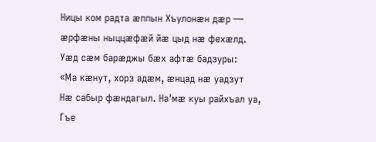Ницы ком радта æппын Хъулонæн дæр —
æрфæны ныццæфæй йæ цыд нæ фехæлд.
Уæд сæм барæджы бæх афтæ бадзуры:
«Ма кæнут, хорз адæм, æнцад нæ уадзут
Нæ сабыр фæндагыл. На'мæ куы райхъал уа,
Гъе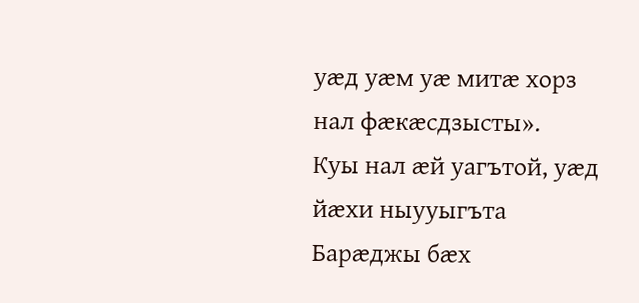уæд уæм уæ митæ хорз нал фæкæсдзысты».
Куы нал æй уагътой, уæд йæхи ныууыгъта
Барæджы бæх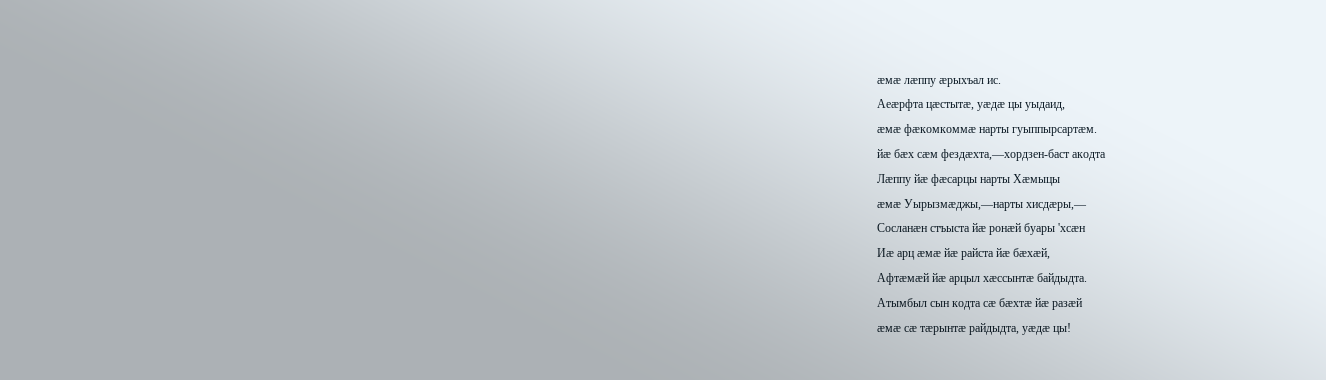æмæ лæппу æрыхъал ис.
Аеæрфта цæстытæ, уæдæ цы уыдаид,
æмæ фæкомкоммæ нарты гуыппырсартæм.
йæ бæх сæм фездæхта,—хордзен-баст акодта
Лæппу йæ фæсарцы нарты Хæмыцы
æмæ Уырызмæджы,—нарты хисдæры,—
Сосланæн стъыста йæ ронæй буары 'хсæн
Иæ арц æмæ йæ райста йæ бæхæй,
Афтæмæй йæ арцыл хæссынтæ байдыдта.
Атымбыл сын кодта сæ бæхтæ йæ разæй
æмæ сæ тæрынтæ райдыдта, уæдæ цы!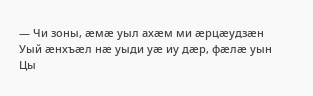— Чи зоны, æмæ уыл ахæм ми æрцæудзæн
Уый æнхъæл нæ уыди уæ иу дæр, фæлæ уын
Цы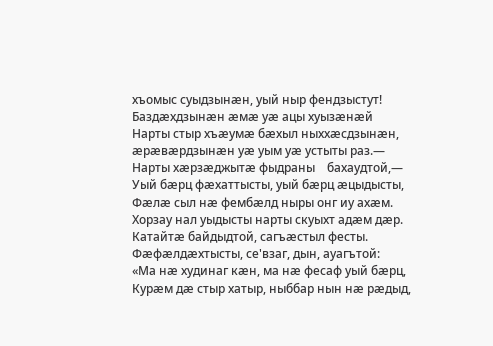хъомыс суыдзынæн, уый ныр фендзыстут!
Баздæхдзынæн æмæ уæ ацы хуызæнæй
Нарты стыр хъæумæ бæхыл ныххæсдзынæн,
æрæвæрдзынæн уæ уым уæ устыты раз.—
Нарты хæрзæджытæ фыдраны    бахаудтой,—
Уый бæрц фæхаттысты, уый бæрц æцыдысты,
Фæлæ сыл нæ фембæлд ныры онг иу ахæм.
Хорзау нал уыдысты нарты скуыхт адæм дæр.
Катайтæ байдыдтой, сагъæстыл фесты.
Фæфæлдæхтысты, се'взаг, дын, ауагътой:
«Ма нæ худинаг кæн, ма нæ фесаф уый бæрц,
Курæм дæ стыр хатыр, ныббар нын нæ рæдыд,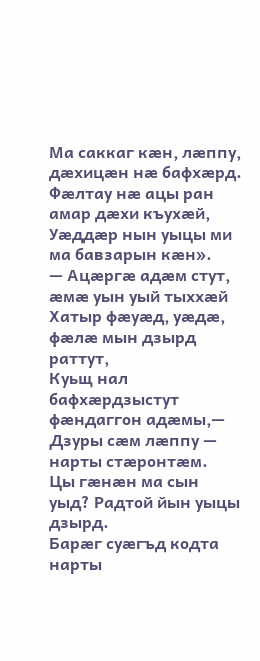Ма саккаг кæн, лæппу, дæхицæн нæ бафхæрд.
Фæлтау нæ ацы ран амар дæхи къухæй,
Уæддæр нын уыцы ми ма бавзарын кæн».
— Ацæргæ адæм стут, æмæ уын уый тыххæй
Хатыр фæуæд, уæдæ, фæлæ мын дзырд раттут,
Куьщ нал бафхæрдзыстут фæндаггон адæмы,—
Дзуры сæм лæппу — нарты стæронтæм.
Цы гæнæн ма сын уыд? Радтой йын уыцы дзырд.
Барæг суæгъд кодта нарты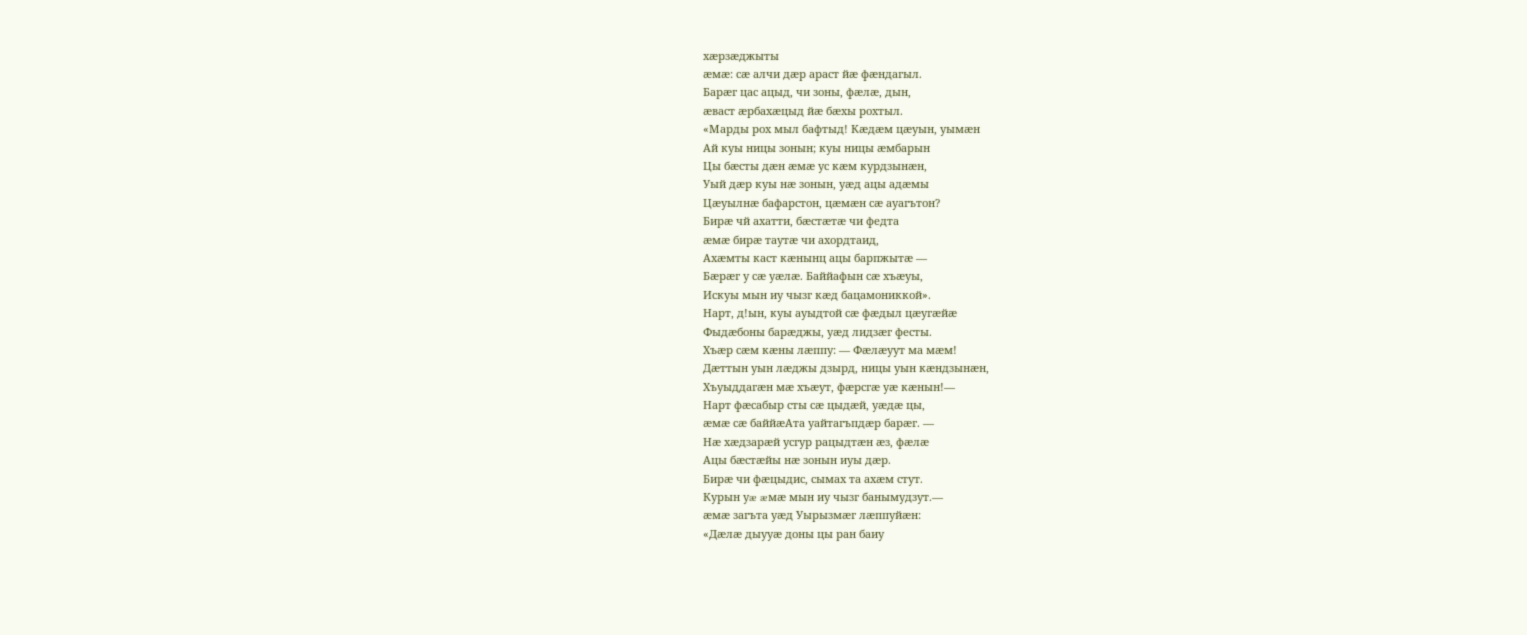хæрзæджыты
æмæ: сæ алчи дæр араст йæ фæндагыл.
Барæг цас ацыд, чи зоны, фæлæ, дын,
æваст æрбахæцыд йæ бæхы рохтыл.
«Марды рох мыл бафтыд! Кæдæм цæуын, уымæн
Ай куы ницы зонын; куы ницы æмбарын
Цы бæсты дæн æмæ ус кæм курдзынæн,
Уый дæр куы нæ зонын, уæд ацы адæмы
Цæуылнæ бафарстон, цæмæн сæ ауагътон?
Бирæ чй ахатти, бæстæтæ чи федта
æмæ бирæ таутæ чи ахордтаид,
Ахæмты каст кæнынц ацы барпжытæ —
Бæрæг у сæ уæлæ. Баййафын сæ хъæуы,
Искуы мын иу чызг кæд бацамониккой».
Нарт, д!ын, куы ауыдтой сæ фæдыл цæугæйæ
Фыдæбоны барæджы, уæд лидзæг фесты.
Хъæр сæм кæны лæппу: — Фæлæуут ма мæм!
Дæттын уын лæджы дзырд, ницы уын кæндзынæн,
Хъуыддагæн мæ хъæут, фæрсгæ уæ кæнын!—
Нарт фæсабыр сты сæ цыдæй, уæдæ цы,
æмæ сæ баййæАта уайтагъпдæр барæг. —
Нæ хæдзарæй усгур рацыдтæн æз, фæлæ
Ацы бæстæйы нæ зонын иуы дæр.
Бирæ чи фæцыдис, сымах та ахæм стут.
Курын уæ æмæ мын иу чызг банымудзут.—
æмæ загъта уæд Уырызмæг лæппуйæн:
«Дæлæ дыууæ доны цы ран баиу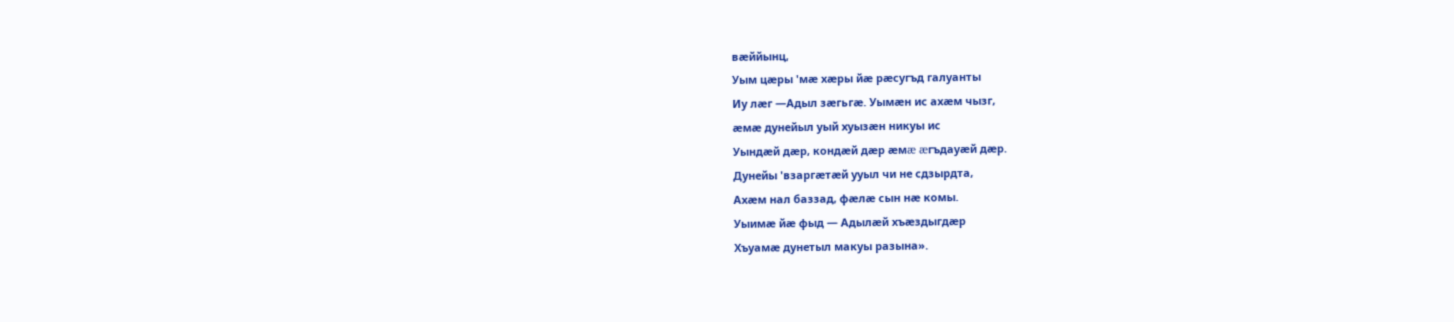вæййынц,
Уым цæры 'мæ хæры йæ рæсугъд галуанты
Иу лæг —Адыл зæгьгæ. Уымæн ис ахæм чызг,
æмæ дунейыл уый хуызæн никуы ис
Уындæй дæр, кондæй дæр æмæ æгъдауæй дæр.
Дунейы 'взаргæтæй ууыл чи не сдзырдта,
Ахæм нал баззад, фæлæ сын нæ комы.
Уыимæ йæ фыд — Адылæй хъæздыгдæр
Хъуамæ дунетыл макуы разына».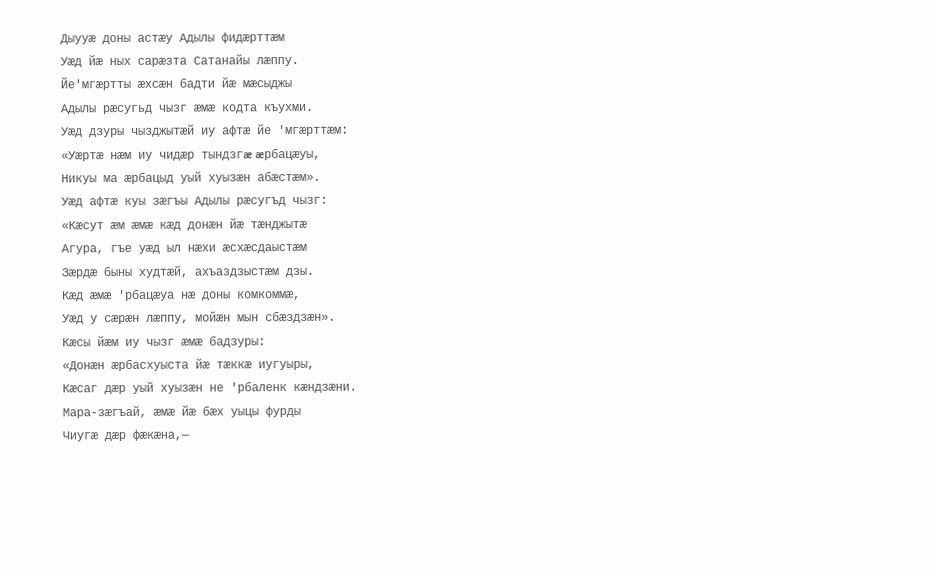Дыууæ доны астæу Адылы фидæрттæм
Уæд йæ ных сарæзта Сатанайы лæппу.
Йе'мгæртты æхсæн бадти йæ мæсыджы
Адылы рæсугьд чызг æмæ кодта къухми.
Уæд дзуры чызджытæй иу афтæ йе 'мгæрттæм:
«Уæртæ нæм иу чидæр тындзгæ æрбацæуы,
Никуы ма æрбацыд уый хуызæн абæстæм».
Уæд афтæ куы зæгъы Адылы рæсугъд чызг:
«Кæсут æм æмæ кæд донæн йæ тæнджытæ
Агура, гъе уæд ыл нæхи æсхæсдаыстæм
Зæрдæ быны худтæй, ахъаздзыстæм дзы.
Кæд æмæ 'рбацæуа нæ доны комкоммæ,
Уæд у сæрæн лæппу, мойæн мын сбæздзæн».
Кæсы йæм иу чызг æмæ бадзуры:
«Донæн æрбасхуыста йæ тæккæ иугуыры,
Кæсаг дæр уый хуызæн не 'рбаленк кæндзæни.
Мара-зæгъай, æмæ йæ бæх уыцы фурды
Чиугæ дæр фæкæна,—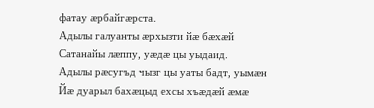фатау æрбайгæрста.
Адылы галуанты æрхызти йæ бæхæй
Сатанайы лæппу, уæдæ цы уыдаид.
Адылы рæсугъд чызг цы уаты бадт, уымæн
Йæ дуарыл бахæцыд ехсы хъæдæй æмæ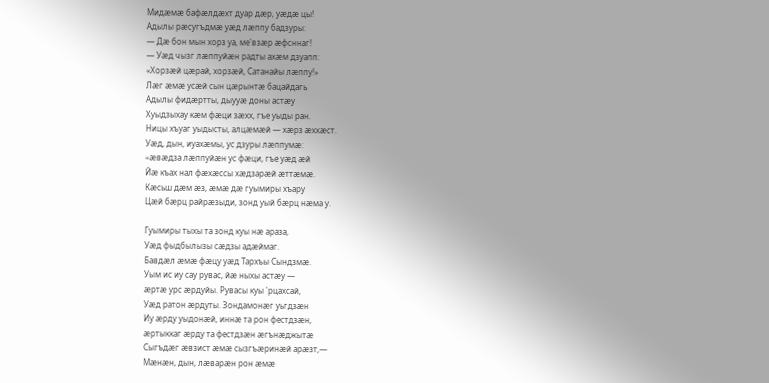Мидæмæ бафæлдæхт дуар дæр, уæдæ цы!
Адылы рæсугъдмæ уæд лæппу бадзуры:
— Дæ бон мын хорз уа, ме'взæр æфсннаг!
— Уæд чызг лæппуйæн радты ахæм дзуапп:
«Хорзæй цæрай, хорзæй, Сатанайы лæппу!»
Лæг æмæ усæй сын цæрынтæ бацайдагь
Адылы фидæртты, дыууæ доны астæу
Хуыдзыхау кæм фæци зæхх, гъе уыды ран.
Ницы хъуаг уыдысты, алцæмæй — хæрз æххæст.
Уæд, дын, иуахæмы, ус дзуры лæппумæ:
«æвæдза лæппуйæн ус фæци, гъе уæд æй
Йæ къах нал фæхæссы хæдзарæй æттæмæ.
Кæсьш дæм æз, æмæ дæ гуымиры хъару
Цæй бæрц райрæзыди, зонд уый бæрц нæма у.

Гуымиры тыхы та зонд куы нæ араза,
Уæд фыдбылызы сæдзы адæймаг.
Бавдæл æмæ фæцу уæд Тархъы Сындзмæ.
Уым ис иу сау рувас, йæ ныхы астæу —
æртæ урс æрдуйы. Рувасы куы 'рцахсай,
Уæд ратон æрдуты. Зондамонæг уьгдзæн
Иу æрду уыдонæй, иннæ та рон фестдзæн,
æртыккаг æрду та фестдзæн æгънæджытæ
Сыгъдæг æвзист æмæ сызгъæринæй арæзт,—
Мæнæн, дын, лæварæн рон æмæ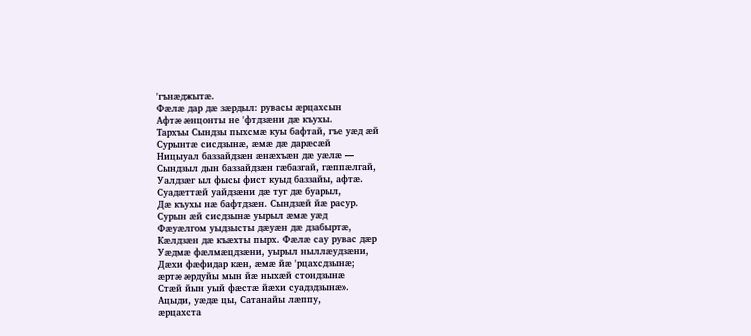'гънæджытæ.
Фæлæ дар дæ зæрдыл: рувасы æрцахсын
Афтæ æнцонты не 'фтдзæни дæ къухы.
Тархъы Сындзы пыхсмæ куы бафтай, гъе уæд æй
Сурынтæ сисдзынæ, æмæ дæ дарæсæй
Ницыуал баззайдзæн æнæхъæн дæ уæлæ —
Сындзыл дын баззайдзæн гæбазгай, гæппæлгай,
Уалдзæг ыл фысы фист куыд баззайы, афтæ.
Суадæттæй уайдзæни дæ туг дæ буарыл,
Дæ къухы нæ бафтдзæн. Сындзæй йæ расур.
Сурын æй сисдзынæ уырыл æмæ уæд
Фæуæлгом уыдзысты дæуæн дæ дзабыртæ,
Кæлдзæн дæ къæхты пырх. Фæлæ сау рувас дæр
Уæдмæ фæлмæцдзæни, уырыл ныллæудзæни,
Дæхи фæфидар кæн, æмæ йæ 'рцахсдзынæ;
æртæ æрдуйы мын йæ ныхæй стондзынæ
Стæй йын уый фæстæ йæхи суадздзынæ».
Ацыди, уæдæ цы, Сатанайы лæппу,
æрцахста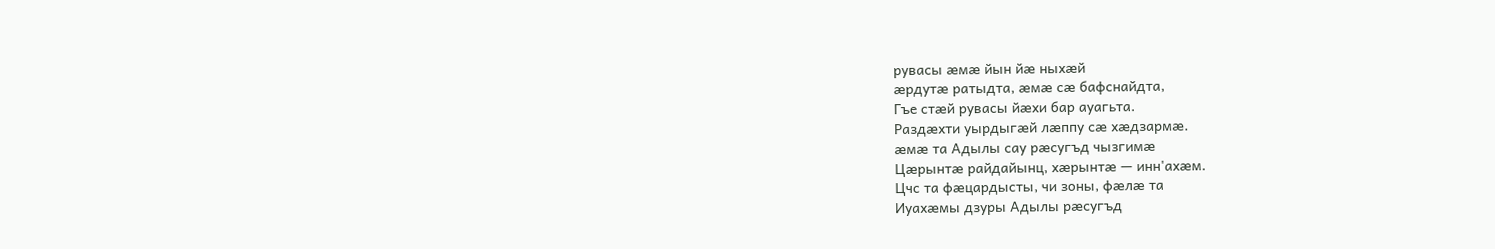рувасы æмæ йын йæ ныхæй
æрдутæ ратыдта, æмæ сæ бафснайдта,
Гъе стæй рувасы йæхи бар ауагьта.
Раздæхти уырдыгæй лæппу сæ хæдзармæ.
æмæ та Адылы сау рæсугъд чызгимæ
Цæрынтæ райдайынц, хæрынтæ — инн'ахæм.
Цчс та фæцардысты, чи зоны, фæлæ та
Иуахæмы дзуры Адылы рæсугъд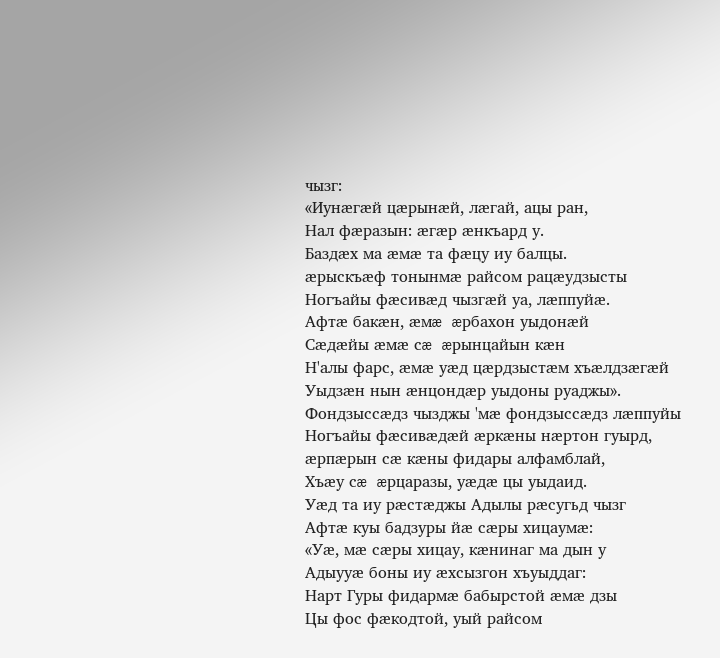чызг:
«Иунæгæй цæрынæй, лæгай, ацы ран,
Нал фæразын: æгæр æнкъард у.
Баздæх ма æмæ та фæцу иу балцы.
æрыскъæф тонынмæ райсом рацæудзысты
Ногъайы фæсивæд чызгæй уа, лæппуйæ.
Афтæ бакæн, æмæ æрбахон уыдонæй
Сæдæйы æмæ сæ æрынцайын кæн
Н'алы фарс, æмæ уæд цæрдзыстæм хъæлдзæгæй
Уыдзæн нын æнцондæр уыдоны руаджы».
Фондзыссæдз чызджы 'мæ фондзыссæдз лæппуйы
Ногъайы фæсивæдæй æркæны нæртон гуырд,
æрпæрын сæ кæны фидары алфамблай,
Хъæу сæ æрцаразы, уæдæ цы уыдаид.
Уæд та иу рæстæджы Адылы рæсугьд чызг
Афтæ куы бадзуры йæ сæры хицаумæ:
«Уæ, мæ сæры хицау, кæнинаг ма дын у
Адыууæ боны иу æхсызгон хъуыддаг:
Нарт Гуры фидармæ бабырстой æмæ дзы
Цы фос фæкодтой, уый райсом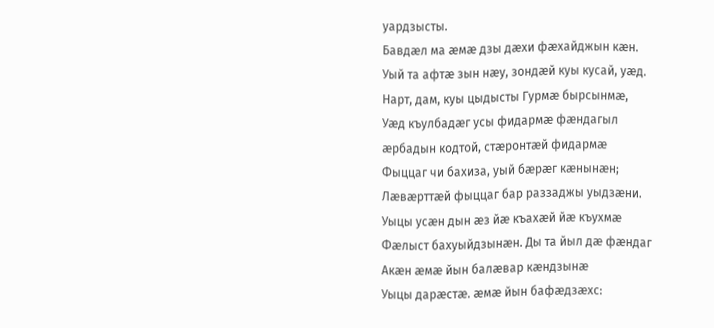уардзысты.
Бавдæл ма æмæ дзы дæхи фæхайджын кæн.
Уый та афтæ зын нæу, зондæй куы кусай, уæд.
Нарт, дам, куы цыдысты Гурмæ бырсынмæ,
Уæд къулбадæг усы фидармæ фæндагыл
æрбадын кодтой, стæронтæй фидармæ
Фыццаг чи бахиза, уый бæрæг кæнынæн;
Лæвæрттæй фыццаг бар раззаджы уыдзæни.
Уыцы усæн дын æз йæ къахæй йæ къухмæ
Фæлыст бахуыйдзынæн. Ды та йыл дæ фæндаг
Акæн æмæ йын балæвар кæндзынæ
Уыцы дарæстæ. æмæ йын бафæдзæхс: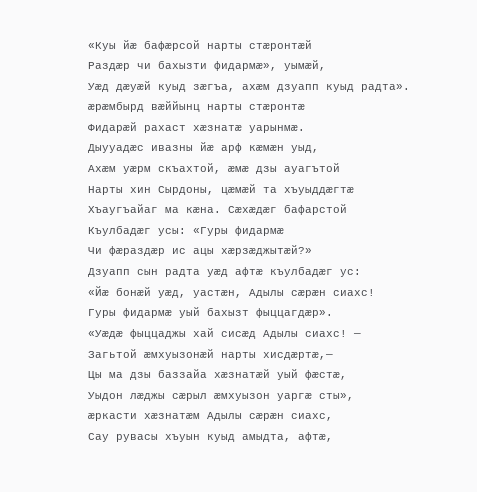«Куы йæ бафæрсой нарты стæронтæй
Раздæр чи бахызти фидармæ», уымæй,
Уæд дæуæй куыд зæгъа, ахæм дзуапп куыд радта».
æрæмбырд вæййынц нарты стæронтæ
Фидарæй рахаст хæзнатæ уарынмæ.
Дыууадæс ивазны йæ арф кæмæн уыд,
Ахæм уæрм скъахтой, æмæ дзы ауагътой
Нарты хин Сырдоны, цæмæй та хъуыддæгтæ
Хъаугъайаг ма кæна. Сæхæдæг бафарстой
Къулбадæг усы: «Гуры фидармæ
Чи фæраздæр ис ацы хæрзæджытæй?»
Дзуапп сын радта уæд афтæ къулбадæг ус:
«Йæ бонæй уæд, уастæн, Адылы сæрæн сиахс!
Гуры фидармæ уый бахызт фыццагдæр».
«Уæдæ фыццаджы хай сисæд Адылы сиахс! —
Загьтой æмхуызонæй нарты хисдæртæ,—
Цы ма дзы баззайа хæзнатæй уый фæстæ,
Уыдон лæджы сæрыл æмхуызон уаргæ сты»,
æркасти хæзнатæм Адылы сæрæн сиахс,
Сау рувасы хъуын куыд амыдта, афтæ,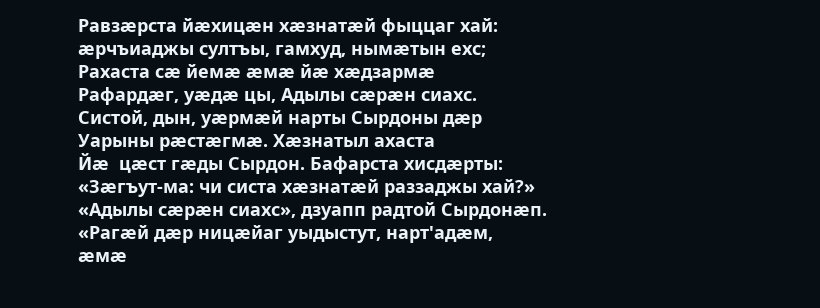Равзæрста йæхицæн хæзнатæй фыццаг хай:
æрчъиаджы султъы, гамхуд, нымæтын ехс;
Рахаста сæ йемæ æмæ йæ хæдзармæ
Рафардæг, уæдæ цы, Адылы сæрæн сиахс.
Систой, дын, уæрмæй нарты Сырдоны дæр
Уарыны рæстæгмæ. Хæзнатыл ахаста
Йæ  цæст гæды Сырдон. Бафарста хисдæрты:
«Зæгъут-ма: чи систа хæзнатæй раззаджы хай?»
«Адылы сæрæн сиахс», дзуапп радтой Сырдонæп.
«Рагæй дæр ницæйаг уыдыстут, нарт'адæм,
æмæ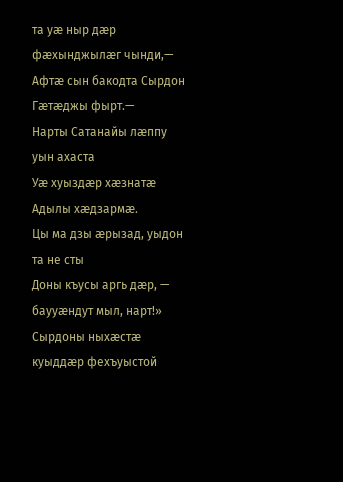та уæ ныр дæр фæхынджылæг чынди,—
Афтæ сын бакодта Сырдон Гæтæджы фырт.—
Нарты Сатанайы лæппу уын ахаста
Уæ хуыздæр хæзнатæ Адылы хæдзармæ.
Цы ма дзы æрызад, уыдон та не сты
Доны къусы аргь дæр, — баууæндут мыл, нарт!»
Сырдоны ныхæстæ куыддæр фехъуыстой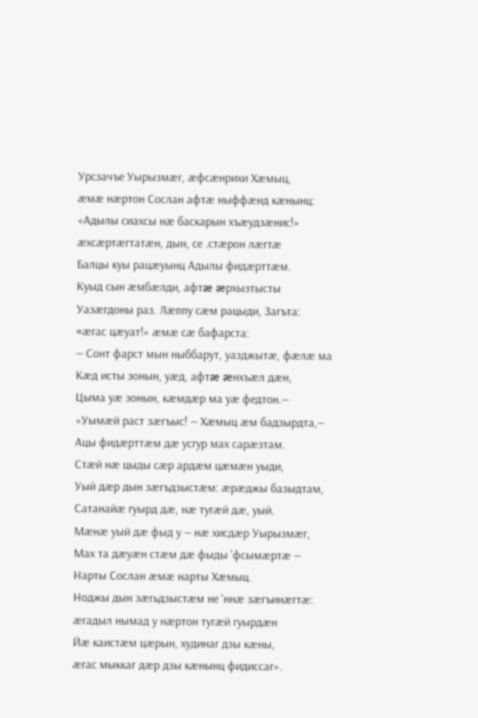Урсзачъе Уырызмæг, æфсæнрихи Хæмыц,
æмæ нæртон Сослан афтæ ныффæнд кæнынц:
«Адылы сиахсы нæ баскарын хъæудзæнис!»
æхсæртæгтатæн, дын, се .стæрон лæгтæ
Балцы куы рацæуынц Адылы фидæрттæм.
Куыд сын æмбæлди, афтæ æрхызтысты
Уазæгдоны раз. Лæппу сæм рацыди, Загъта:
«æгас цæуат!» æмæ сæ бафарста:
— Сонт фарст мын ныббарут, уазджытæ, фæлæ ма
Кæд исты зонын, уæд, афтæ æнхъæл дæн,
Цыма уæ зонын, кæмдæр ма уæ федтон.—
«Уымæй раст зæгъыс! — Хæмыц æм бадзырдта,—
Ацы фидæрттæм дæ усгур мах сарæзтам.
Стæй нæ цыды сæр ардæм цæмæн уыди,
Уый дæр дын зæгъдзыстæм: æрæджы базыдтам,
Сатанайæ гуырд дæ, нæ тугæй дæ, уый.
Мæнæ уый дæ фыд у — нæ хисдæр Уырызмæг,
Мах та дæуæн стæм дæ фыды 'фсымæртæ —
Нарты Сослан æмæ нарты Хæмыц.
Ноджы дын зæгьдзыстæм не 'ннæ зæгъинæгтæ:
æгадыл нымад у нæртон тугæй гуырдæн
Йæ каистæм цæрын, худинаг дзы кæны,
æгас мыккаг дæр дзы кæнынц фидиссаг».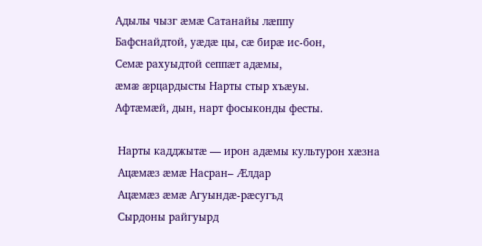Адылы чызг æмæ Сатанайы лæппу
Бафснайдтой, уæдæ цы, сæ бирæ ис-бон,
Семæ рахуыдтой сеппæт адæмы,
æмæ æрцардысты Нарты стыр хъæуы.
Афтæмæй, дын, нарт фосыконды фесты.

 Нарты кадджытæ — ирон адæмы культурон хæзна
 Ацæмæз æмæ Насран– Æлдар
 Ацæмæз æмæ Агуындæ-рæсугъд
 Сырдоны райгуырд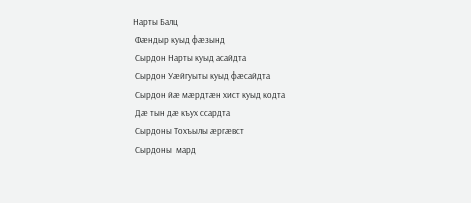Нарты Балц
 Фæндыр куыд фæзынд
 Сырдон Нарты куыд асайдта
 Сырдон Уæйгуыты куыд фæсайдта
 Сырдон йæ мæрдтæн хист куыд кодта
 Дæ тын дæ къух ссардта
 Сырдоны Тохъылы æргæвст
 Сырдоны  мард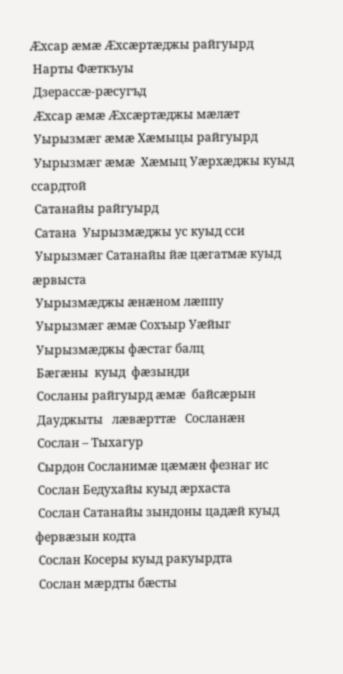Æхсар æмæ Æхсæртæджы райгуырд
 Нарты Фæткъуы
 Дзерассæ-рæсугъд
 Æхсар æмæ Æхсæртæджы мæлæт
 Уырызмæг æмæ Хæмыцы райгуырд
 Уырызмæг æмæ  Хæмыц Уæрхæджы куыд  ссардтой
 Сатанайы райгуырд
 Сатана  Уырызмæджы ус куыд сси
 Уырызмæг Сатанайы йæ цæгатмæ куыд æрвыста
 Уырызмæджы æнæном лæппу
 Уырызмæг æмæ Сохъыр Уæйыг
 Уырызмæджы фæстаг балц
 Бæгæны  куыд  фæзынди
 Сосланы райгуырд æмæ  байсæрын
 Дауджыты   лæвæрттæ   Сосланæн
 Сослан – Тыхагур
 Сырдон Сосланимæ цæмæн фезнаг ис
 Сослан Бедухайы куыд æрхаста
 Сослан Сатанайы зындоны цадæй куыд фервæзын кодта
 Сослан Косеры куыд ракуырдта
 Сослан мæрдты бæсты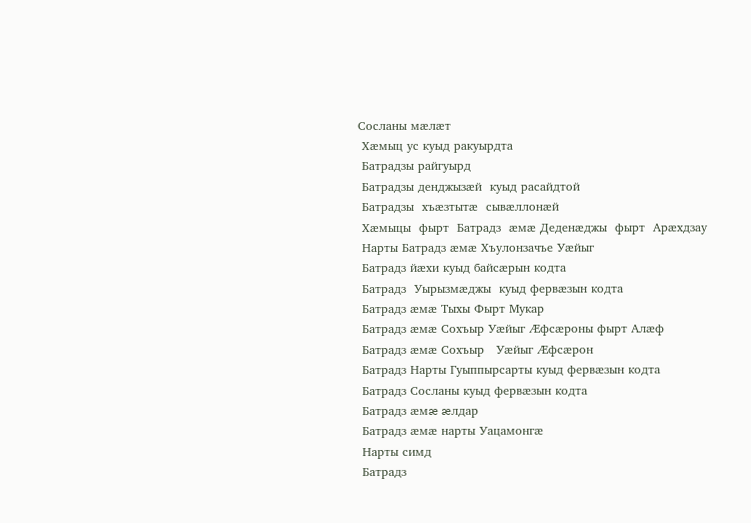Сосланы мæлæт
 Хæмыц ус куыд ракуырдта
 Батрадзы райгуырд
 Батрадзы денджызæй  куыд расайдтой
 Батрадзы  хъæзтытæ  сывæллонæй
 Хæмыцы  фырт  Батрадз  æмæ Деденæджы  фырт  Арæхдзау
 Нарты Батрадз æмæ Хъулонзачъе Уæйыг
 Батрадз йæхи куыд байсæрын кодта
 Батрадз  Уырызмæджы  куыд фервæзын кодта
 Батрадз æмæ Тыхы Фырт Мукар
 Батрадз æмæ Сохъыр Уæйыг Æфсæроны фырт Алæф
 Батрадз æмæ Сохъыр   Уæйыг Æфсæрон
 Батрадз Нарты Гуыппырсарты куыд фервæзын кодта
 Батрадз Сосланы куыд фервæзын кодта
 Батрадз æмæ æлдар
 Батрадз æмæ нарты Уацамонгæ
 Нарты симд
 Батрадз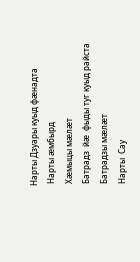Нарты Дзуары куыд фæнадта
 Нарты æмбырд
 Хæмыцы мæлæт
 Батрадз  йæ  фыды туг куыд райста
 Батрадзы мæлæт
 Нарты  Сау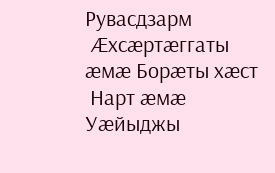Рувасдзарм
 Æхсæртæггаты æмæ Борæты хæст
 Нарт æмæ Уæйыджы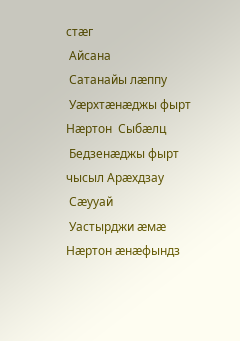стæг
 Айсана
 Сатанайы лæппу
 Уæрхтæнæджы фырт  Нæртон  Сыбæлц
 Бедзенæджы фырт чысыл Арæхдзау
 Сæууай
 Уастырджи æмæ Нæртон æнæфындз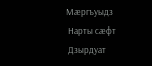Мæргъуыдз
 Нарты сæфт
 Дзырдуат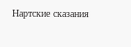Нартские сказания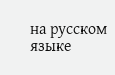на русском языке